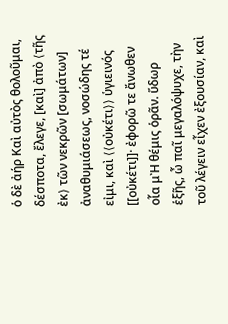ὁ δὲ ἀήρ Καὶ αὐτὸς θολοῦμαι, δέσποτα, ἔλεγε, [καὶ] ἀπὸ ⟨τῆς ἐκ⟩ τῶν νεκρῶν [σωμάτων] ἀναθυμιάσεως, νοσώδης τέ εἰμι, καὶ ⟨⟨οὐκέτι⟩⟩ ὑγιεινός [[οὐκέτι]]· ἐφορῶ τε ἄνωθεν οἷα μῊ θέμις ὁρᾶν. ὕδωρ ἑξῆς, ὦ παῖ μεγαλόψυχε, τὴν τοῦ λέγειν εἶχεν ἐξουσίαν, καὶ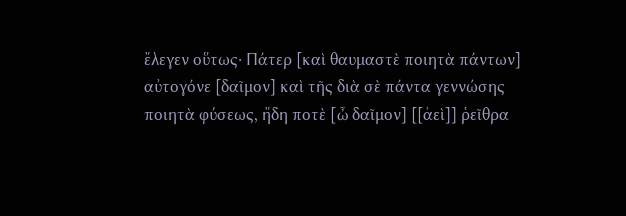ἔλεγεν οὕτως· Πάτερ [καὶ θαυμαστὲ ποιητὰ πάντων] αὐτογόνε [δαῖμον] καὶ τῆς διὰ σὲ πάντα γεννώσης ποιητὰ φύσεως, ἤδη ποτὲ [ὦ δαῖμον] [[ἀεὶ]] ῥεῖθρα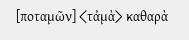[ποταμῶν] ⟨τἀμὰ⟩ καθαρὰ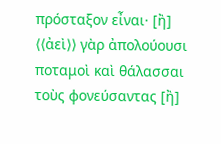πρόσταξον εἶναι· [ἢ] ⟨⟨ἀεὶ⟩⟩ γὰρ ἀπολούουσι ποταμοὶ καὶ θάλασσαι τοὺς φονεύσαντας [ἢ]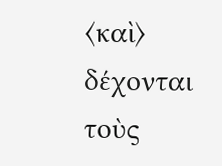⟨καὶ⟩ δέχονται τοὺς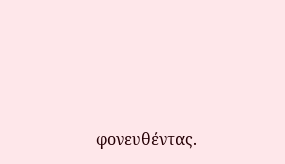φονευθέντας.